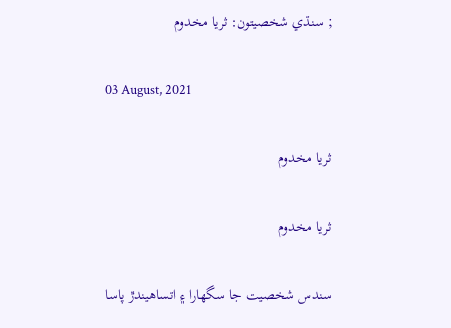; سنڌي شخصيتون: ثريا مخدوم

03 August, 2021

ثريا مخدوم

ثريا مخدوم

سندس شخصيت جا سگهارا ۽ اتساهيندڙ پاسا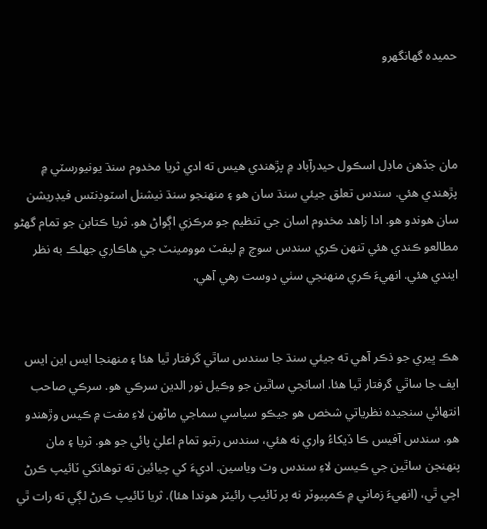حميده گهانگهرو



مان جڏهن ماڊل اسڪول حيدرآباد ۾ پڙهندي هيس ته ادي ثريا مخدوم سنڌ يونيورسٽي ۾ پڙهندي هئي. سندس تعلق جيئي سنڌ سان هو ۽ منهنجو سنڌ نيشنل اسٽوڊنٽس فيڊريشن سان هوندو هو. ادا زاهد مخدوم اسان جي تنظيم جو مرڪزي اڳواڻ هو. ثريا ڪتابن جو تمام گهڻو مطالعو ڪندي هئي تنهن ڪري سندس سوچ ۾ ليفٽ موومينٽ جي هاڪاري جهلڪ به نظر ايندي هئي. انهيءَ ڪري منهنجي سٺي دوست رهي آهي.


هڪ ڀيري جو ذڪر آهي ته جيئي سنڌ جا سندس ساٿي گرفتار ٿيا هئا ۽ منهنجا ايس اين ايس ايف جا ساٿي گرفتار ٿيا هئا. اسانجي ساٿين جو وڪيل نور الدين سرڪي هو. سرڪي صاحب انتهائي سنجيده نظرياتي شخص هو جيڪو سياسي سماجي ماڻهن لاءِ مفت ۾ ڪيس وڙهندو هو. سندس آفيس ڪا ڏيکاءُ واري نه هئي، سندس رتبو تمام اعليٰ پائي جو هو. ثريا ۽ مان پنهنجن ساٿين جي ڪيسن لاءِ سندس وٽ وياسين. اديءَ کي چيائين ته توهانکي ٽائيپ ڪرڻ اچي ٿي، (انهيءَ زماني ۾ ڪمپيوٽر نه پر ٽائيپ رائيٽر هوندا هئا). ثريا ٽائيپ ڪرڻ لڳي ته رات ٿي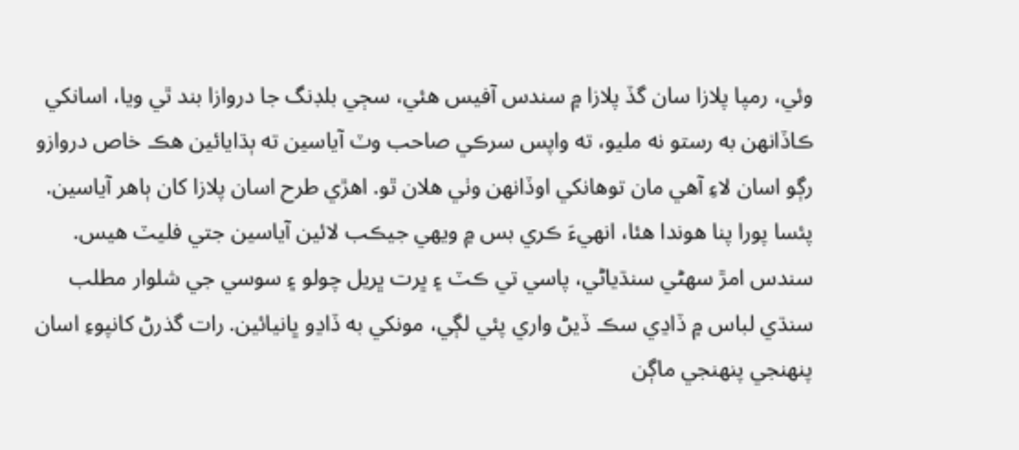وئي، رمپا پلازا سان گڏ پلازا ۾ سندس آفيس هئي، سڄي بلڊنگ جا دروازا بند ٿي ويا، اسانکي ڪاڏانهن به رستو نه مليو، ته واپس سرڪي صاحب وٽ آياسين ته ٻڌايائين هڪ خاص دروازو رڳو اسان لاءِ آهي مان توهانکي اوڏانهن وٺي هلان ٿو. اهڙي طرح اسان پلازا کان ٻاهر آياسين. پئسا پورا پنا هوندا هئا، انهيءَ ڪري بس ۾ ويهي جيڪب لائين آياسين جتي فليٽ هيس. سندس امڙ سهڻي سنڌياڻي، پاسي تي ڪٽ ۽ ڀرت ڀريل چولو ۽ سوسي جي شلوار مطلب سنڌي لباس ۾ ڏاڍي سڪ ڏيڻ واري پئي لڳي، مونکي به ڏاڍو ڀانيائين. رات گذرڻ کانپوءِ اسان پنهنجي پنهنجي ماڳن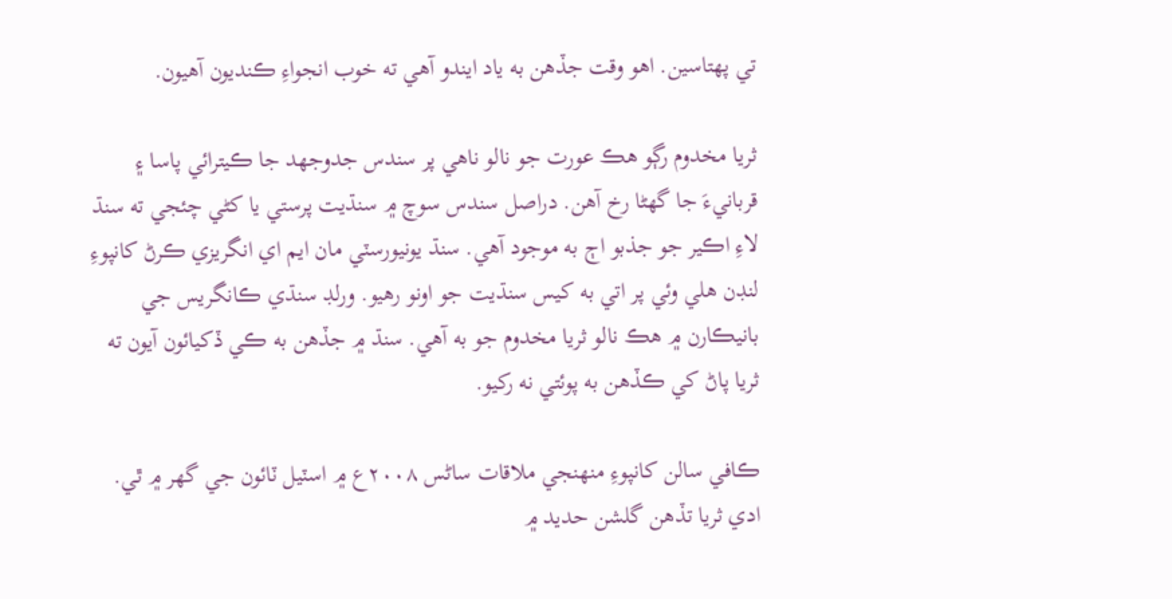تي پهتاسين. اهو وقت جڏهن به ياد ايندو آهي ته خوب انجواءِ ڪنديون آهيون.

ثريا مخدوم رڳو هڪ عورت جو نالو ناهي پر سندس جدوجهد جا ڪيترائي پاسا ۽ قربانيءَ جا گهڻا رخ آهن. دراصل سندس سوچ ۾ سنڌيت پرستي يا کڻي چئجي ته سنڌ لاءِ اڪير جو جذبو اڄ به موجود آهي. سنڌ يونيورسٽي مان ايم اي انگريزي ڪرڻ کانپوءِ لنڊن هلي وئي پر اتي به کيس سنڌيت جو اونو رهيو. ورلڊ سنڌي ڪانگريس جي بانيڪارن ۾ هڪ نالو ثريا مخدوم جو به آهي. سنڌ ۾ جڏهن به ڪي ڏکيائون آيون ته ثريا پاڻ کي ڪڏهن به پوئتي نه رکيو.

ڪافي سالن کانپوءِ منهنجي ملاقات ساڻس ۲۰۰۸ع ۾ اسٽيل ٽائون جي گهر ۾ ٿي. ادي ثريا تڏهن گلشن حديد ۾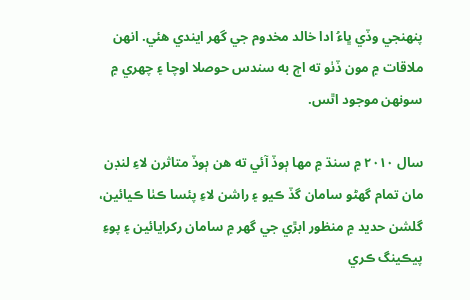پنهنجي وڏي ڀاءُ ادا خالد مخدوم جي گهر ايندي هئي. انهن ملاقات ۾ مون ڏٺو ته اڄ به سندس حوصلا اوچا ۽ چهري ۾ سونهن موجود اٿس.

سال ۲۰۱۰ ۾ سنڌ ۾ مها ٻوڏ آئي ته هن ٻوڏ متاثرن لاءِ لنڊن مان تمام گهڻو سامان گڏ ڪيو ۽ راشن لاءِ پئسا ڪٺا ڪيائين، گلشن حديد ۾ منظور ابڙي جي گهر ۾ سامان رکرايائين ۽ پوءِ پيڪينگ ڪري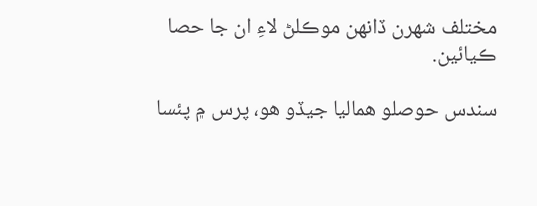مختلف شهرن ڏانهن موڪلڻ لاءِ ان جا حصا ڪيائين.

سندس حوصلو هماليا جيڏو هو، پرس ۾ پئسا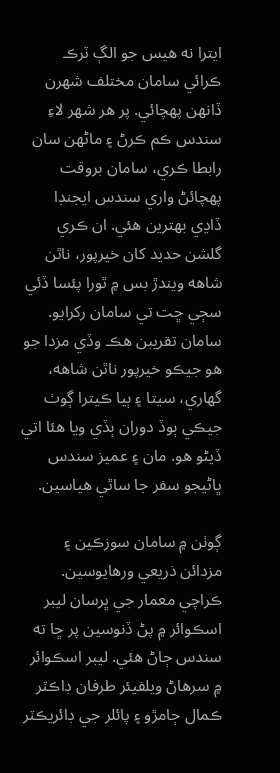ايترا نه هيس جو الڳ ٽرڪ ڪرائي سامان مختلف شهرن ڏانهن پهچائي. پر هر شهر لاءِ سندس ڪم ڪرڻ ۽ ماڻهن سان رابطا ڪري، سامان بروقت پهچائڻ واري سندس ايجنڊا ڏاڍي بهترين هئي. ان ڪري گلشن حديد کان خيرپور، ناٿن شاهه ويندڙ بس ۾ ٿورا پئسا ڏئي سڄي ڇت تي سامان رکرايو. سامان تقريبن هڪ وڏي مزدا جو هو جيڪو خيرپور ناٿن شاهه، گهاري، سيتا ۽ ٻيا ڪيترا ڳوٺ جيڪي ٻوڏ دوران ٻڏي ويا هئا اتي ڏيڻو هو. مان ۽ عميز سندس ڀاڻيجو سفر جا ساٿي هياسين.

ڳوٺن ۾ سامان سوزڪين ۽ مزدائن ذريعي ورهايوسين. ڪراچي معمار جي ڀرسان ليبر اسڪوائر ۾ پڻ ڏنوسين پر ڇا ته سندس ڄاڻ هئي. ليبر اسڪوائر ۾ سرهاڻ ويلفيئر طرفان ڊاڪٽر ڪمال ڄامڙو ۽ پائلر جي ڊائريڪٽر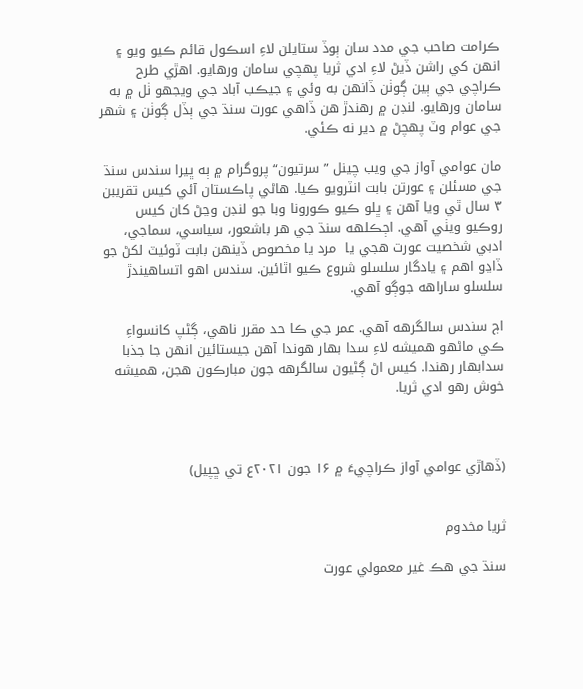ڪرامت صاحب جي مدد سان ٻوڏ ستايلن لاءِ اسڪول قائم ڪيو ويو ۽ انهن کي راشن ڏيڻ لاءِ ادي ثريا پهچي سامان ورهايو. اهڙي طرح ڪراچي جي ٻين ڳوٺن ڏانهن به وئي ۽ جيڪب آباد جي ويجهو ٺل ۾ به سامان ورهايو. لنڊن ۾ رهندڙ هن ڏاهي عورت سنڌ جي ٻڏل ڳوٺن ۽ شهر جي عوام وٽ پهچڻ ۾ دير نه ڪئي.

مان عوامي آواز جي ويب چينل ”سرتيون“ پروگرام ۾ ٻه ڀيرا سندس سنڌ جي مسئلن ۽ عورتن بابت انٽرويو ڪيا. هاڻي پاڪستان آئي کيس تقريبن ۳ سال ٿي ويا آهن ۽ ڀلو ڪيو ڪورونا وبا جو لنڊن وڃڻ کان کيس روڪيو ويٺي آهي. اڄڪلهه سنڌ جي هر باشعور، سياسي، سماجي، ادبي شخصيت عورت هجي يا  مرد يا مخصوص ڏينهن بابت ٽوئيٽ لکڻ جو ڏاڍو اهم ۽ يادگار سلسلو شروع ڪيو اٿائين. سندس اهو اتساهيندڙ سلسلو ساراهه جوڳو آهي.

اڄ سندس سالگرهه آهي. عمر جي ڪا حد مقرر ناهي، ڳڻپ کانسواءِ ڪي ماڻهو هميشه لاءِ سدا بهار هوندا آهن جيستائين انهن جا جذبا سدابهار رهندا. کيس اڻ ڳڻيون سالگرهه جون مبارڪون هجن، هميشه خوش رهو ادي ثريا.



(ڏھاڙي عوامي آواز ڪراچيءَ ۾ ۱۶ جون ۲۰۲۱ع تي ڇپيل)


ثريا مخدوم

سنڌ جي هڪ غير معمولي عورت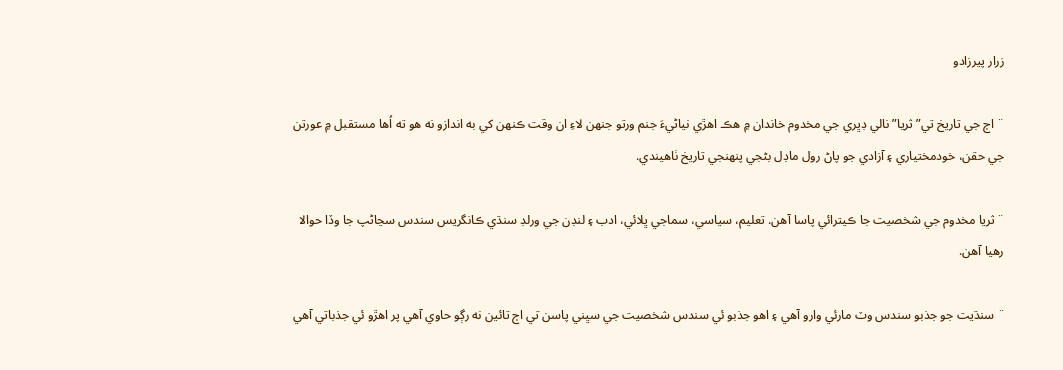زرار پيرزادو

¨ اڄ جي تاريخ تي”ثريا” نالي ڊڀري جي مخدوم خاندان ۾ هڪ اهڙي نياڻيءَ جنم ورتو جنهن لاءِ ان وقت ڪنهن کي به اندازو نه هو ته اُها مستقبل ۾ عورتن جي حقن، خودمختياري ۽ آزادي جو پاڻ رول ماڊل بڻجي پنهنجي تاريخ ٺاهيندي.

¨ ثريا مخدوم جي شخصيت جا ڪيترائي پاسا آهن. تعليم، سياسي، سماجي ڀلائي، ادب ۽ لنڊن جي ورلڊ سنڌي ڪانگريس سندس سڃاڻپ جا وڏا حوالا رهيا آهن.

¨ سنڌيت جو جذبو سندس وٽ مارئي وارو آهي ۽ اهو جذبو ئي سندس شخصيت جي سڀني پاسن تي اڄ تائين نه رڳو حاوي آهي پر اهڙو ئي جذباتي آهي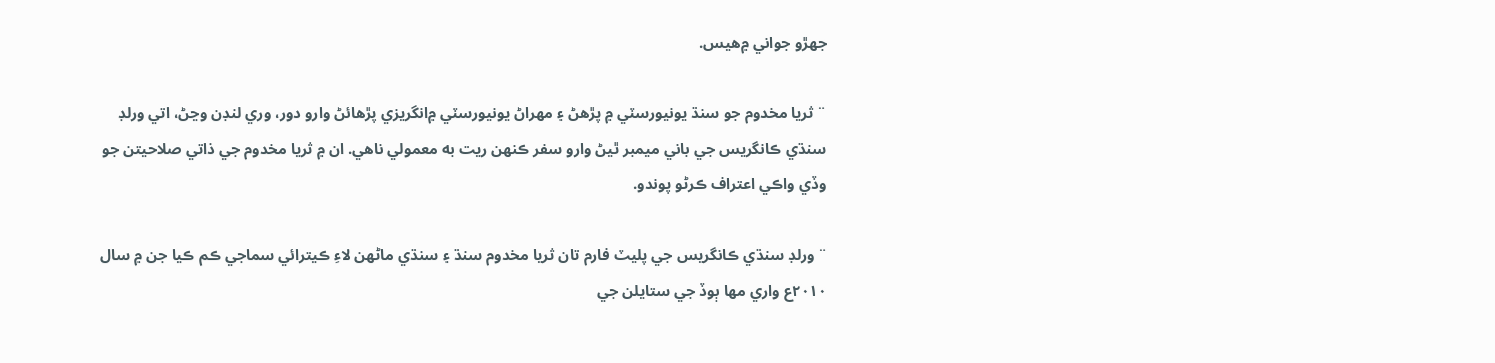جهڙو جواني ۾هيس.

¨ ثريا مخدوم جو سنڌ يونيورسٽي ۾ پڙهڻ ۽ مهراڻ يونيورسٽي ۾انگريزي پڙهائڻ وارو دور، وري لنڊن وڃڻ، اتي ورلڊ سنڌي ڪانگريس جي باني ميمبر ٿيڻ وارو سفر ڪنهن ريت به معمولي ناهي. ان ۾ ثريا مخدوم جي ذاتي صلاحيتن جو وڏي واڪي اعتراف ڪرڻو پوندو.

¨ ورلڊ سنڌي ڪانگريس جي پليٽ فارم تان ثريا مخدوم سنڌ ۽ سنڌي ماڻهن لاءِ ڪيترائي سماجي ڪم ڪيا جن ۾ سال ۲۰۱۰ع واري مها ٻوڏ جي ستايلن جي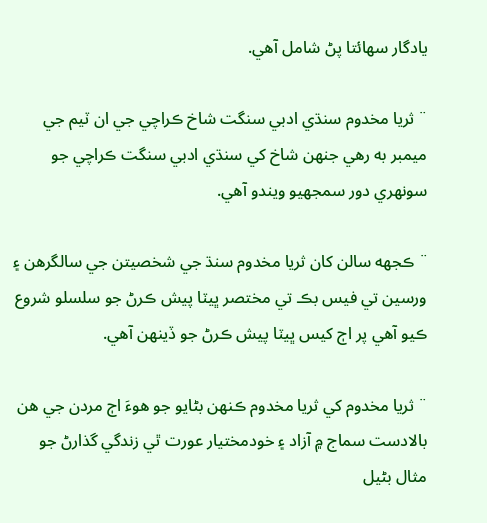يادگار سهائتا پڻ شامل آهي.

¨ ثريا مخدوم سنڌي ادبي سنگت شاخ ڪراچي جي ان ٽيم جي ميمبر به رهي جنهن شاخ کي سنڌي ادبي سنگت ڪراچي جو سونهري دور سمجهيو ويندو آهي.

¨ ڪجهه سالن کان ثريا مخدوم سنڌ جي شخصيتن جي سالگرهن ۽ ورسين تي فيس بڪ تي مختصر ڀيٽا پيش ڪرڻ جو سلسلو شروع ڪيو آهي پر اڄ کيس ڀيٽا پيش ڪرڻ جو ڏينهن آهي.

¨ ثريا مخدوم کي ثريا مخدوم ڪنهن بڻايو جو هوءَ اڄ مردن جي هن بالادست سماج ۾ آزاد ۽ خودمختيار عورت ٿي زندگي گذارڻ جو مثال بڻيل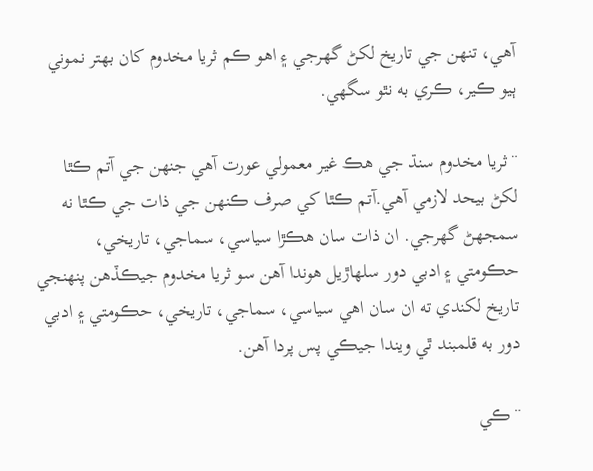آهي، تنهن جي تاريخ لکڻ گهرجي ۽ اهو ڪم ثريا مخدوم کان بهتر نموني ٻيو ڪير، ڪري به نٿو سگهي.

¨ ثريا مخدوم سنڌ جي هڪ غير معمولي عورت آهي جنهن جي آتم ڪٿا لکڻ بيحد لازمي آهي.آتم ڪٿا کي صرف ڪنهن جي ذات جي ڪٿا نه سمجهڻ گهرجي. ان ذات سان هڪڙا سياسي، سماجي، تاريخي، حڪومتي ۽ ادبي دور سلهاڙيل هوندا آهن سو ثريا مخدوم جيڪڏهن پنهنجي تاريخ لکندي ته ان سان اهي سياسي، سماجي، تاريخي، حڪومتي ۽ ادبي دور به قلمبند ٿي ويندا جيڪي پس پردا آهن.

¨ ڪي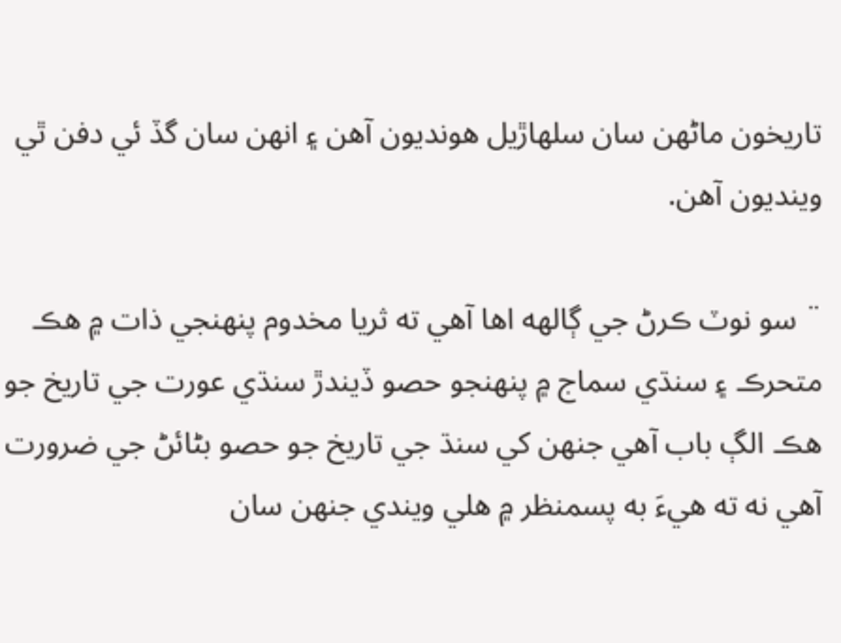تاريخون ماڻهن سان سلهاڙيل هونديون آهن ۽ انهن سان گڏ ئي دفن ٿي وينديون آهن.

¨ سو نوٽ ڪرڻ جي ڳالهه اها آهي ته ثريا مخدوم پنهنجي ذات ۾ هڪ متحرڪ ۽ سنڌي سماج ۾ پنهنجو حصو ڏيندڙ سنڌي عورت جي تاريخ جو هڪ الڳ باب آهي جنهن کي سنڌ جي تاريخ جو حصو بڻائڻ جي ضرورت آهي نه ته هيءَ به پسمنظر ۾ هلي ويندي جنهن سان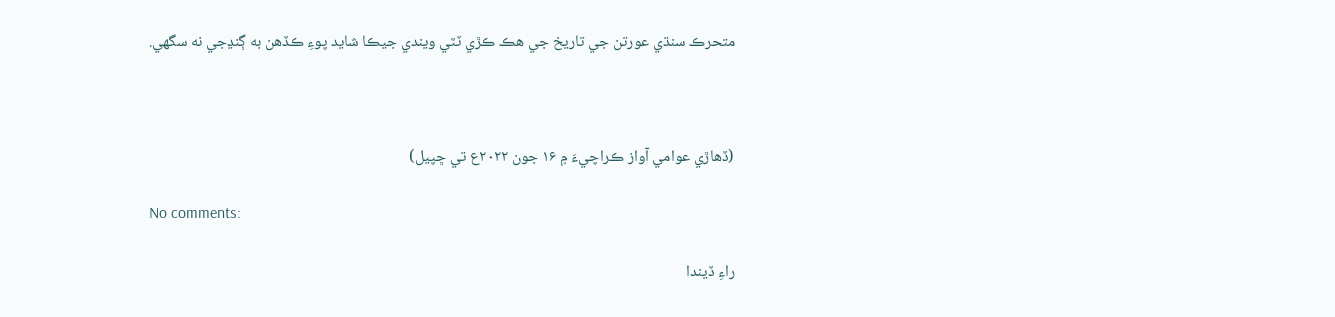متحرڪ سنڌي عورتن جي تاريخ جي هڪ ڪڙي ٽٽي ويندي جيڪا شايد پوءِ ڪڏهن به ڳنڍجي نه سگهي.



(ڏھاڙي عوامي آواز ڪراچيءَ ۾ ۱۶ جون ۲۰۲۲ع تي ڇپيل)

No comments:

راءِ ڏيندا